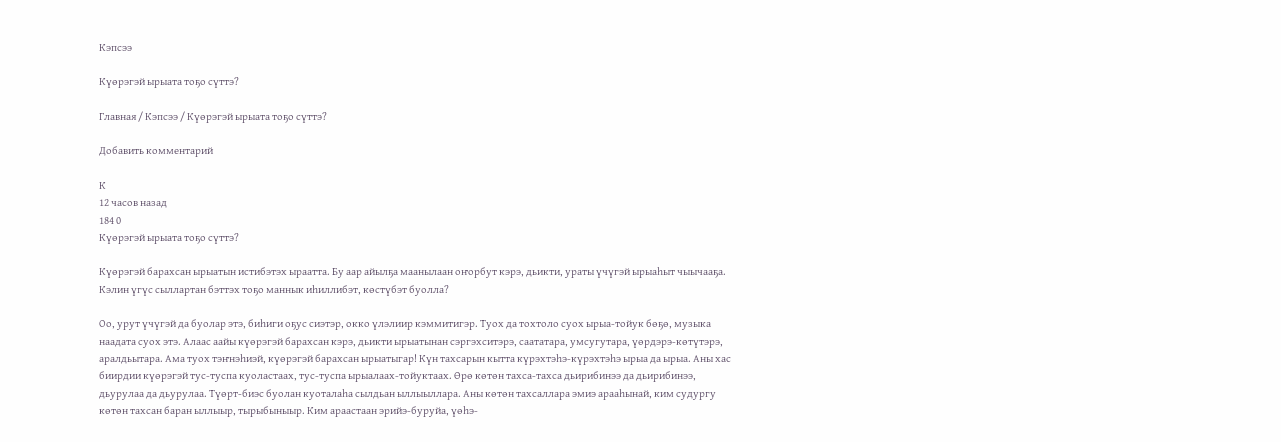Кэпсээ

Күөрэгэй ырыата тоҕо сүттэ?

Главная / Кэпсээ / Күөрэгэй ырыата тоҕо сүттэ?

Добавить комментарий

К
12 часов назад
184 0
Күөрэгэй ырыата тоҕо сүттэ?

Күөрэгэй барахсан ырыатын истибэтэх ыраатта. Бу аар айылҕа маанылаан оҥорбут кэрэ, дьикти, ураты үчүгэй ырыаһыт чыычааҕа. Кэлин үгүс сыллартан бэттэх тоҕо маннык иһиллибэт, көстүбэт буолла?

Оо, урут үчүгэй да буолар этэ, биһиги оҕус сиэтэр, окко үлэлиир кэммитигэр. Туох да тохтоло суох ырыа-тойук бөҕө, музыка наадата суох этэ. Алаас аайы күөрэгэй барахсан кэрэ, дьикти ырыатынан сэргэхситэрэ, саататара, умсугутара, үөрдэрэ-көтүтэрэ, аралдьытара. Ама туох тэҥнэһиэй, күөрэгэй барахсан ырыатыгар! Күн тахсарын кытта күрэхтэһэ-күрэхтэһэ ырыа да ырыа. Аны хас биирдии күөрэгэй тус-туспа куоластаах, тус-туспа ырыалаах-тойуктаах. Өрө көтөн тахса-тахса дьирибинээ да дьирибинээ, дьурулаа да дьурулаа. Түөрт-биэс буолан куоталаһа сылдьан ыллыыллара. Аны көтөн тахсаллара эмиэ арааһынай, ким судургу көтөн тахсан баран ыллыыр, тырыбыныыр. Ким араастаан эрийэ-буруйа, үөһэ-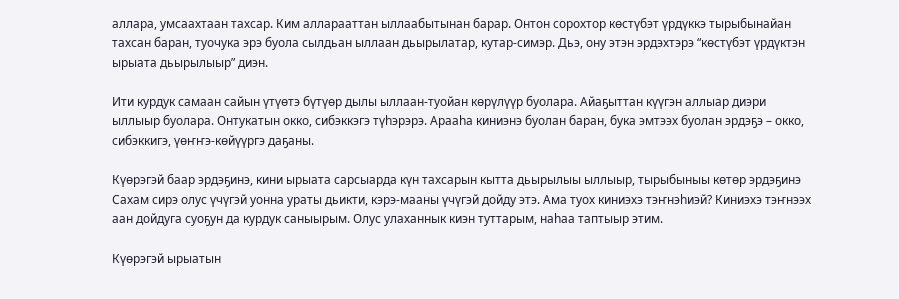аллара, умсаахтаан тахсар. Ким алларааттан ыллаабытынан барар. Онтон сорохтор көстүбэт үрдүккэ тырыбынайан тахсан баран, туочука эрэ буола сылдьан ыллаан дьырылатар, кутар-симэр. Дьэ, ону этэн эрдэхтэрэ “көстүбэт үрдүктэн ырыата дьырылыыр” диэн.

Ити курдук самаан сайын үтүөтэ бүтүөр дылы ыллаан-туойан көрүлүүр буолара. Айаҕыттан күүгэн аллыар диэри ыллыыр буолара. Онтукатын окко, сибэккэгэ түһэрэрэ. Арааһа киниэнэ буолан баран, бука эмтээх буолан эрдэҕэ – окко, сибэккигэ, үөҥҥэ-көйүүргэ даҕаны.

Күөрэгэй баар эрдэҕинэ, кини ырыата сарсыарда күн тахсарын кытта дьырылыы ыллыыр, тырыбыныы көтөр эрдэҕинэ Сахам сирэ олус үчүгэй уонна ураты дьикти, кэрэ-мааны үчүгэй дойду этэ. Ама туох киниэхэ тэҥнэһиэй? Киниэхэ тэҥнээх аан дойдуга суоҕун да курдук саныырым. Олус улаханнык киэн туттарым, наһаа таптыыр этим.

Күөрэгэй ырыатын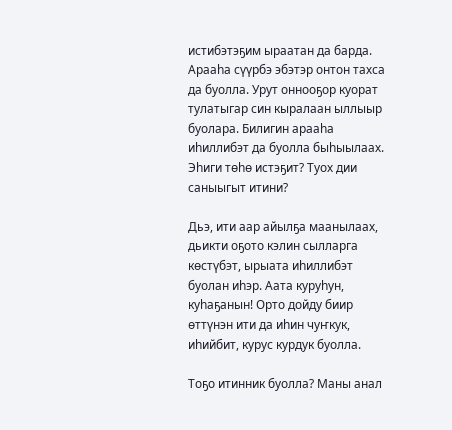истибэтэҕим ыраатан да барда. Арааһа сүүрбэ эбэтэр онтон тахса да буолла. Урут оннооҕор куорат тулатыгар син кыралаан ыллыыр буолара. Билигин арааһа иһиллибэт да буолла быһыылаах. Эһиги төһө истэҕит? Туох дии саныыгыт итини?

Дьэ, ити аар айылҕа маанылаах, дьикти оҕото кэлин сылларга көстүбэт, ырыата иһиллибэт буолан иһэр. Аата куруһун, куһаҕанын! Орто дойду биир өттүнэн ити да иһин чуҥкук, иһийбит, курус курдук буолла.

Тоҕо итинник буолла? Маны анал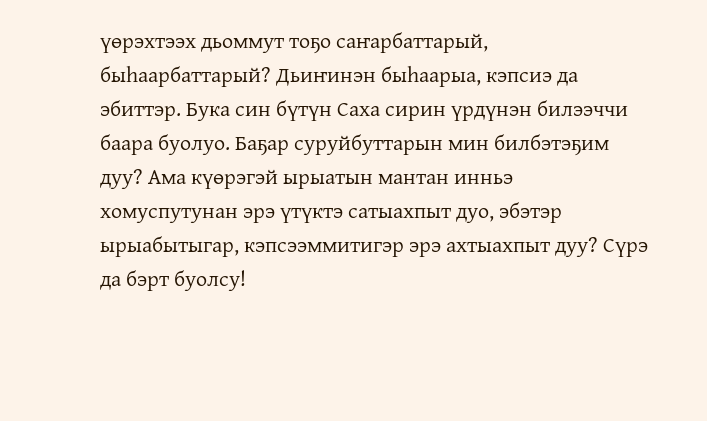үөрэхтээх дьоммут тоҕо саҥарбаттарый, быһаарбаттарый? Дьиҥинэн быһаарыа, кэпсиэ да эбиттэр. Бука син бүтүн Саха сирин үрдүнэн билээччи баара буолуо. Баҕар суруйбуттарын мин билбэтэҕим дуу? Ама күөрэгэй ырыатын мантан инньэ хомуспутунан эрэ үтүктэ сатыахпыт дуо, эбэтэр ырыабытыгар, кэпсээммитигэр эрэ ахтыахпыт дуу? Сүрэ да бэрт буолсу!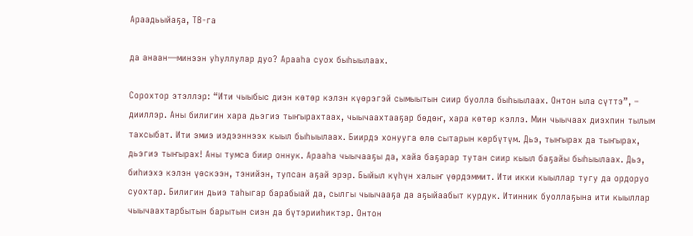Араадьыйаҕа, ТВ-га

да анаан—минээн уһуллулар дуо? Арааһа суох быһыылаах.

Сорохтор этэллэр: “Ити чыыбыс диэн көтөр кэлэн күөрэгэй сымыытын сиир буолла быһыылаах. Онтон ыла сүттэ”, – дииллэр. Аны билигин хара дьэгиэ тыҥырахтаах, чыычаахтааҕар бөдөҥ, хара көтөр кэллэ. Мин чыычаах диэхпин тылым тахсыбат. Ити эмиэ иэдээннээх кыыл быһыылаах. Биирдэ хонууга өлө сытарын көрбүтүм. Дьэ, тыҥырах да тыҥырах, дьэгиэ тыҥырах! Аны тумса биир оннук. Арааһа чыычааҕы да, хайа баҕарар тутан сиир кыыл баҕайы быһыылаах. Дьэ, биһиэхэ кэлэн үөскээн, тэнийэн, тупсан аҕай эрэр. Быйыл күһүн халыҥ үөрдэммит. Ити икки кыыллар тугу да ордоруо суохтар. Билигин дьиэ таһыгар барабыай да, сылгы чыычааҕа да аҕыйаабыт курдук. Итинник буоллаҕына ити кыыллар чыычаахтарбытын барытын сиэн да бүтэрииһиктэр. Онтон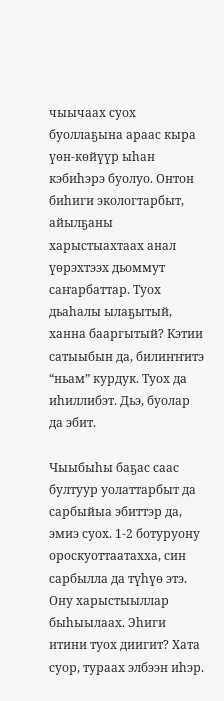чыычаах суох буоллаҕына араас кыра үөн-көйүүр ыһан кэбиһэрэ буолуо. Онтон биһиги экологтарбыт, айылҕаны харыстыахтаах анал үөрэхтээх дьоммут саҥарбаттар. Туох дьаһалы ылаҕытый, ханна бааргытый? Кэтии сатыыбын да, билиҥҥитэ “ньам” курдук. Туох да иһиллибэт. Дьэ, буолар да эбит.

Чыыбыһы баҕас саас бултуур уолаттарбыт да сарбыйыа эбиттэр да, эмиэ суох. 1-2 ботуруону ороскуоттаатахха, син сарбылла да түһүө этэ. Ону харыстыыллар быһыылаах. Эһиги итини туох диигит? Хата суор, тураах элбээн иһэр.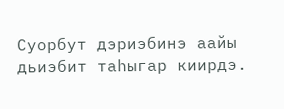Суорбут дэриэбинэ аайы дьиэбит таһыгар киирдэ.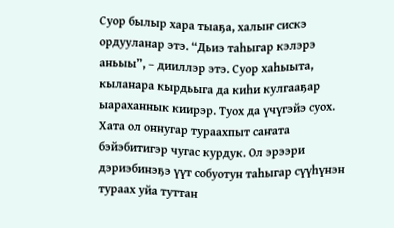Суор былыр хара тыаҕа, халыҥ сискэ ордууланар этэ. “Дьиэ таһыгар кэлэрэ аньыы”, – дииллэр этэ. Суор хаһыыта, кыланара кырдьыга да киһи кулгааҕар ыараханнык киирэр. Туох да үчүгэйэ суох. Хата ол оннугар тураахпыт саҥата бэйэбитигэр чугас курдук. Ол эрээри дэриэбинэҕэ үүт собуотун таһыгар сүүһүнэн тураах уйа туттан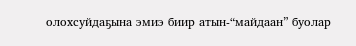олохсуйдаҕына эмиэ биир атын-“майдаан” буолар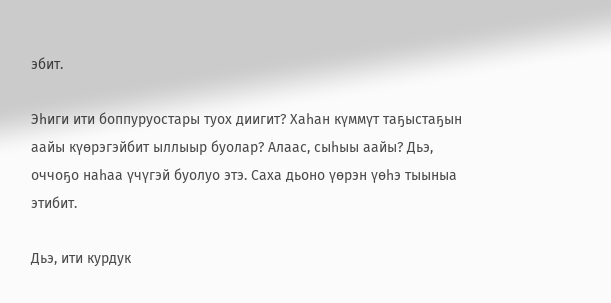эбит.

Эһиги ити боппуруостары туох диигит? Хаһан күммүт таҕыстаҕын аайы күөрэгэйбит ыллыыр буолар? Алаас, сыһыы аайы? Дьэ, оччоҕо наһаа үчүгэй буолуо этэ. Саха дьоно үөрэн үөһэ тыыныа этибит.

Дьэ, ити курдук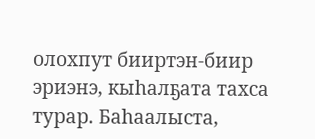олохпут бииртэн-биир эриэнэ, кыһалҕата тахса турар. Баһаалыста,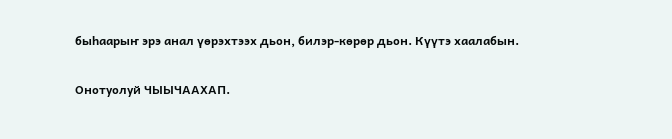быһаарыҥ эрэ анал үөрэхтээх дьон, билэр-көрөр дьон. Күүтэ хаалабын.

Онотуолуй ЧЫЫЧААХАП.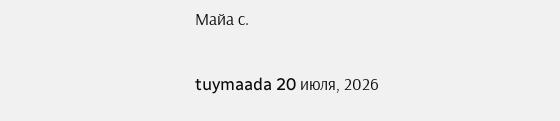Майа с.

tuymaada 20 июля, 2026